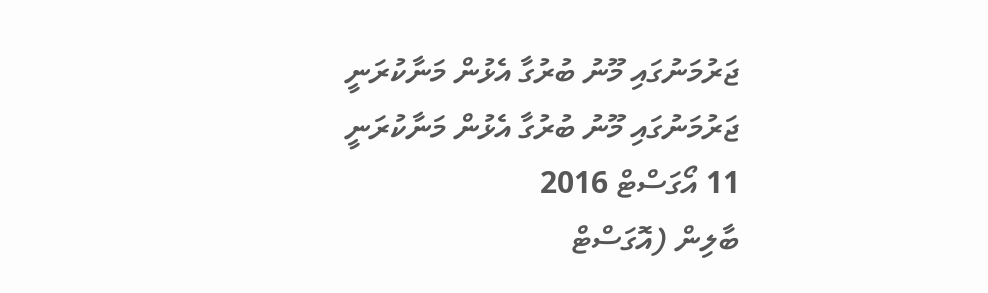ޖަރުމަނުގައި މޫނު ބުރުގާ އެޅުން މަނާކުރަނީ
ޖަރުމަނުގައި މޫނު ބުރުގާ އެޅުން މަނާކުރަނީ
11 އޯގަސްޓް 2016
ބާލިން (އޮގަސްޓް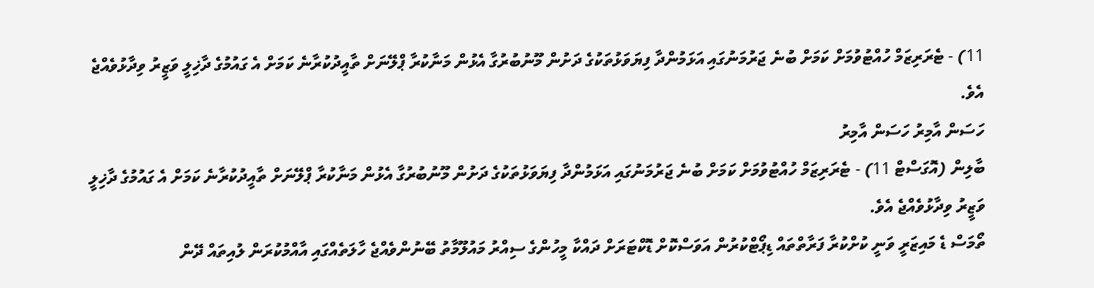11) - ޓެރަރިޒަމް ހުއްޓުވުމަށް ކަމަށް ބުނެ ޖަރުމަނުގައި އަޅަމުންދާ ފިޔަވަޅުތަކުގެ ދަށުން މޫނުބުރުގާ އެޅުން މަނާކުރާ ޕްލޭނަށް ތާއީދުކުރާނެ ކަމަށް އެ ގައުމުގެ ދާޚިލީ ވަޒީރު ވިދާޅުވެއްޖެ އެވެ.
ހަސަން އާމިރު ހަސަން އާމިރު
ބާލިން (އޮގަސްޓް 11) - ޓެރަރިޒަމް ހުއްޓުވުމަށް ކަމަށް ބުނެ ޖަރުމަނުގައި އަޅަމުންދާ ފިޔަވަޅުތަކުގެ ދަށުން މޫނުބުރުގާ އެޅުން މަނާކުރާ ޕްލޭނަށް ތާއީދުކުރާނެ ކަމަށް އެ ގައުމުގެ ދާޚިލީ ވަޒީރު ވިދާޅުވެއްޖެ އެވެ.
ތޯމަސް ޑެ މައިޒަރީ ވަނީ ކުށްކުރާ ފަރާތްތައް ޑިޕޯޓްކުރުން އަވަސްކޮށް ޑޮކްޓަރަށް ދައްކާ މީހުންގެ ސިއްރު މައުލޫމާތު ބޭނުންވެއްޖެ ހާލަތެއްގައި އާއްމުކުރަން ލުއިތައް ދޭން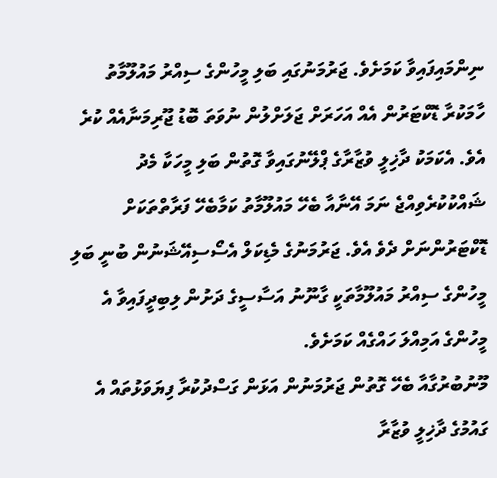ނިންމައިފައިވާ ކަމަށެވެ. ޖަރުމަނުގައި ބަލި މީހުންގެ ސިއްރު މައުލޫމާތު ހާމަކުރާ ޑޮކްޓަރުން އެއް އަހަރަށް ޖަލަށްލުން ނުވަތަ ބޮޑު ޖޫރިމަނާއެއް ކުރެ އެވެ. އެކަމަކު ދާޚިލީ ވުޒާރާގެ ޕްލޭނުގައިވާ ގޮތުން ބަލި މީހަކާ މެދު ޝައްކުކުރެވިއްޖެ ނަމަ އޭނާއާ ބެހޭ މައުލޫމާތު ކަމާބެހޭ ފަރާތްތަކަށް ޑޮކްޓަރުންނަށް ދެވެ އެވެ. ޖަރުމަނުގެ މެޑިކަލް އެސޯސިއޭޝަނުން ބުނީ ބަލި މީހުންގެ ސިއްރު މައުލޫމާތަކީ ގާނޫނު އަސާސީގެ ދަށުން ލިބިދީފައިވާ އެ މީހުންގެ އަމިއްލަ ހައްގެއް ކަމަށެވެ.
މޫނުބުރުގާއާ ބެހޭ ގޮތުން ޖަރުމަނުން އަޅަން ގަސްދުކުރާ ފިޔަވަޅުތައް އެ ގައުމުގެ ދާޚިލީ ވުޒާރާ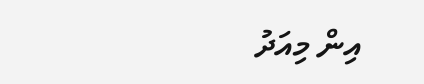އިން މިއަދު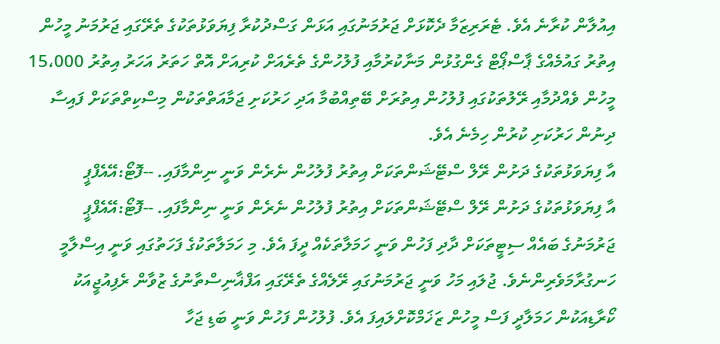އިއުލާން ކުރާނެ އެވެ. ޓެރަރިޒަމާ ދެކޮޅަށް ޖަރުމަނުގައި އަޅަން ގަސްދުކުރާ ފިޔަވަޅުތަކުގެ ތެރޭގައި ޖަރުމަނު މީހުން އިތުރު ގައުމެއްގެ ޕާސްޕޯޓް ގެންގުޅުން މަނާކުރުމާއި ފުލުހުންގެ ތެރެއަށް ކުރިއަށް އޮތް ހަތަރު އަހަރު އިތުރު 15،000 މީހުން ވެއްދުމާއި ރޭލުތަކުގައި ފުލުހުން އިތުރަށް ބޭތިއްބުމާ އަދި ހަރުކަށި ޖަމާއަތްތަކުން މިސްކިތްތަކަށް ފައިސާ ދިނުން ހަރުކަށި ކުރުން ހިމެނެ އެވެ.
އާ ފިޔަވަޅުތަކުގެ ދަށުން ރޭލް ސްޓޭޝަންތަކަށް އިތުރު ފުލުހުން ނެރެން ވަނީ ނިންމާފައި. --ފޮޓޯ:އޭއެފްޕީ
އާ ފިޔަވަޅުތަކުގެ ދަށުން ރޭލް ސްޓޭޝަންތަކަށް އިތުރު ފުލުހުން ނެރެން ވަނީ ނިންމާފައި. --ފޮޓޯ:އޭއެފްޕީ
ޖަރުމަނުގެ ބައެއް ސިޓީތަކަށް ދާދި ފަހުން ވަނީ ހަމަލާތަކެއް ދީފަ އެވެ. މި ހަމަލާތަކުގެ ފަހަތުގައި ވަނީ އިސްލާމީ ހަނގުރާމަވެރިންނެވެ. ޖުލައި މަހު ވަނީ ޖަރުމަނުގައި ރޭލެއްގެ ތެރޭގައި އަފްޣާނިސްތާނުގެ ޒުވާން ރެފިއުޖީއަކު ކޯރާޑިއަކުން ހަމަލާދީ ފަސް މީހުން ޒަޚަމްކޮށްލައިފަ އެވެ. ފުލުހުން ފަހުން ވަނީ ބަޑި ޖަހާ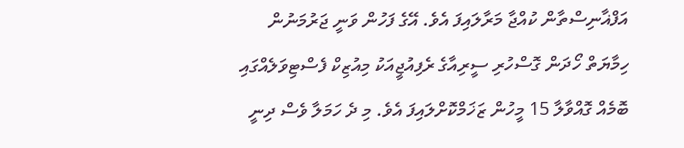އަފްޣާނިސްތާން ކުއްޖާ މަރާލައިފަ އެވެ. އޭގެ ފަހުން ވަނީ ޖަރުމަނުން ހިމާޔަތް ހޯދަން ގޮސްހުރި ސީރިއާގެ ރެފިއުޖީއަކު މިއުޒިކް ފެސްޓިވަލެއްގައި ބޮމެއް ގޮއްވާލާ 15 މީހުން ޒަޚަމްކޮށްލައިފަ އެވެ. މި ދެ ހަމަލާ ވެސް ދިނީ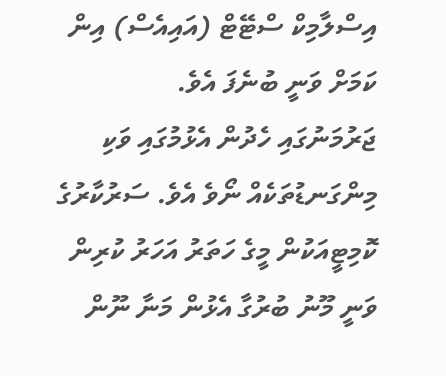އިސްލާމިކް ސްޓޭޓް (އައިއެސް) އިން ކަމަށް ވަނީ ބުނެފަ އެވެ.
ޖަރުމަނުގައި ހެދުން އެޅުމުގައި ވަކި މިންގަނޑުތަކެއް ނޯވެ އެވެ. ސަރުކާރުގެ ކޮމިޓީއަކުން މީގެ ހަތަރު އަހަރު ކުރިން ވަނީ މޫނު ބުރުގާ އެޅުން މަނާ ނޫން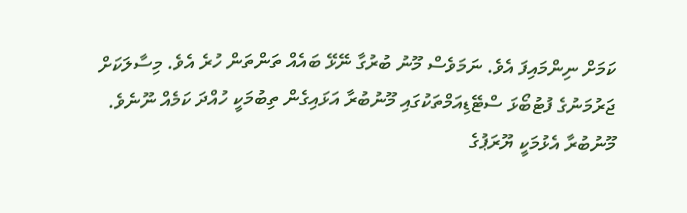ކަމަށް ނިންމައިފަ އެވެ. ނަމަވެސް މޫނު ބުރުގާ ނޭޅޭ ބައެއް ތަންތަން ހުރެ އެވެ. މިސާލަކަށް ޖަރުމަނުގެ ފުޓުބޯޅަ ސްޓޭޑިއަމްތަކުގައި މޫނުބުރާ އަޅައިގެން ތިބުމަކީ ހުއްދަ ކަމެއް ނޫނެވެ.
މޫނުބުރާ އެޅުމަކީ ޔޫރަޕުގެ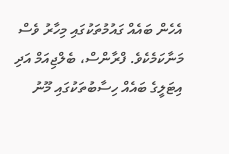އެހެން ބައެއް ގައުމުތަކުގައި މިހާރު ވެސް މަނާކަމެކެވެ. ފްރާންސް، ބެލްޖިއަމް އަދި އިޓަލީގެ ބައެއް ހިސާބުތަކުގައި މޫނު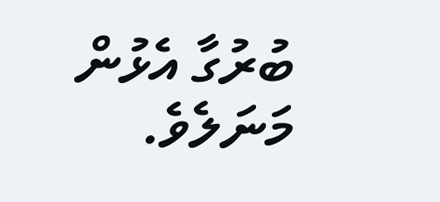ބުރުގާ އެޅުން މަނަލެވެ.